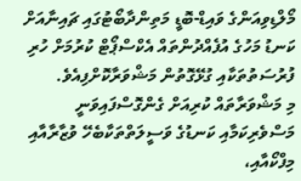މޯލްޑިވިއަންގެ ވައިޑް-ބޮޑީ މަތިންދާބޯޓުގައި ޗައިނާއަށް ކަނޑު މަހުގެ އުފެއްދުންތައް އެކްސްޕޯޓް ކުރުމަށް ހުރި ފުރުސަތުތަކާއި ގުޅޭގޮތުން މަޝްވަރާކޮށްފިއެވެ.
މި މަޝްވަރާތައް ކުރިއަށް ގެންގޮސްފައިވަނީ މަސްވެރިކަމާއި ކަނޑުގެ ވަސީލަތްތަކާބެހޭ ވުޒާރާއާއި މިފްކޯއާއި،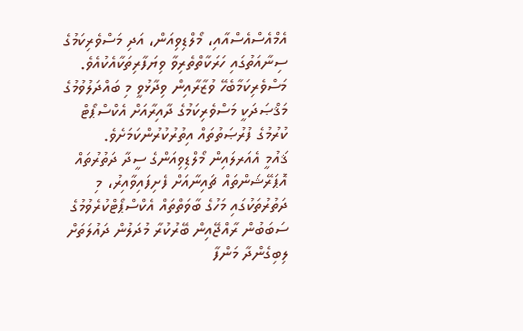އެމްއެސްއެސްއާއި، މޯލްޑިވިއަން، އަދި މަސްވެރިކަމުގެ ސިނާއަތުގައި ހަރަކާތްތެރިވާ ވިޔަފާރިތަކާއެކުއެވެ.
މަސްވެރިކަމާބެހޭ ވުޒާރާއިން ވިދާޅުވީ މި ބައްދަލުވުމުގެ މަޤްޞަދަކީ މަސްވެރިކަމުގެ ދާއިރާއަށް އެކްސްޕޯޓް ކުރުމުގެ ފުރުޞަތުތައް އިތުރުކުރުންކަމަށެވެ.
ޤައުމީ އެއަރލައިން މޯލްޑިވިއަންގެ ސީދާ ދަތުރުތައް އޮޕަރޭޝަންތައް ޗައިނާއަށް ފެށިފައިވާއިރު، މި ދަތުރުތަކުގައި މަހުގެ ބާވަތްތައް އެކްސްޕޯޓްކުރެވުމުގެ ސަބަބުން ރާއްޖޭއިން ބޭރުކުރާ މުދަލުން ދައުލަތަށް ލިބިގެންދާ މަންފާ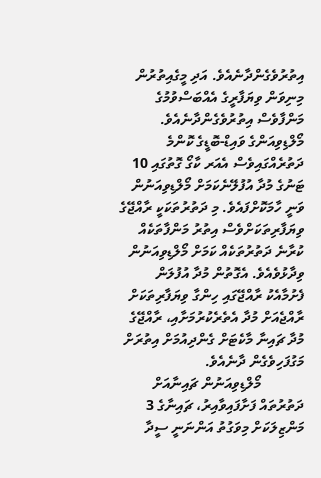އިތުރުވެގެންދާނެއެވެ. އަދި މީގެއިތުރުން މިނިވަން ވިޔަފާރީގެ އެއްބަސްވުމުގެ މަންފާވެސް އިތުރުވެގެންދާނެއެވެ.
މޯލްޑިވިއަންގެ ވައިޑް-ބޮޑީގެ ކޮންމެ ދަތުރެއްގައިވެސް އެއަރ ކާގޯ ގޮތުގައި 10 ޓަނުގެ މުދާ އުފުލޭނެކަމަށް މޯލްޑިވިއަނުން ވަނީ ހާމަކޮށްފައެވެ. މި ދަތުރުތަކަކީ ރާއްޖޭގެ ވިޔަފާރިތަކަށްވެސް އިތުރު މަންފާތަކެއް ކުރާނެ ދަތުރުތަކެއް ކަމަށް މޯލްޑިވިއަނުން ވިދާޅުވެއެވެ. އެގޮތުން މުދާ އުފުލަން ފެށުމާއެކު ރާއްޖޭގައި ހިންގާ ވިޔަފާރިތަކަށް ރާއްޖެއަށް މުދާ އެތެރެކުރުމަށާއި، ރާއްޖޭގެ މުދާ ޗައިނާ މާކެޓަށް ގެންދިއުމަށް އިތުރަށް މަގުފަހިވެގެން ދާނެއެވެ.
            މޯލްޑިވިއަނުން ޗައިނާއަށް ދަތުރުތައް ފަށާފައިވާއިރު، ޗައިނާގެ 3 މަންޒިލަކަށް މިވަގުތު އަންނަނީ ސީދާ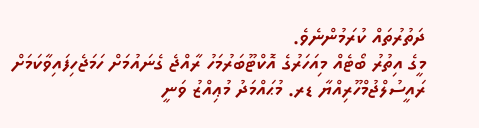ދަތުރުތައް ކުރަމުންނެވެ.
މީގެ އިތުރު ބޯޓެއް މިއަހަރުގެ އޮކްޓޫބަރުމަހު ރާއްޖެ ގެނައުމަށް ހަމަޖެހިފައިވާކަމަށް ރައީސުލްޖުމްހޫރިއްޔާ ޑރ. މުޙައްމަދު މުޢިއްޒު ވަނީ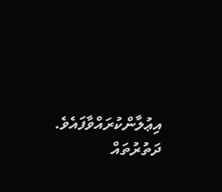އިޢުލާންކުރައްވާފައެވެ. ދަތުރުތައް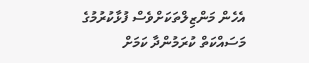އެހެން މަންޒިލްތަކަށްވެސް ފުޅާކުރުމުގެ މަސައްކަތް ކުރަމުންދާ ކަމަށް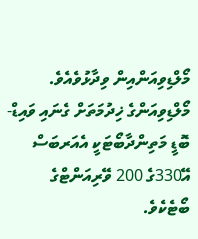މޯލްޑިވިއަންއިން ވިދާޅުވެއެވެ.
މޯލްޑިވިއަންގެ ޚިދުމަތަށް ގެނައި ވައިޑް-ބޮޑީ މަތިންދާބޯޓަކީ އެއަރބަސް އޭ330ގެ 200 ވޭރިއަންޓްގެ ބޯޓެކެވެ.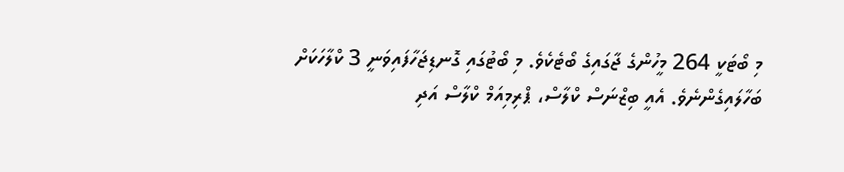މި ބޯޓަކީ 264 މީހުންގެ ޖާގައިގެ ބޯޓެކެވެ. މި ބޯޓުގައި ގޮނޑިޖަހާފައިވަނީ 3 ކްލާހަކަށް ބަހާލައިގެންނެވެ. އެއީ ބިޒްނަސް ކްލާސް، ޕްރިމިއަމް ކްލާސް އަދި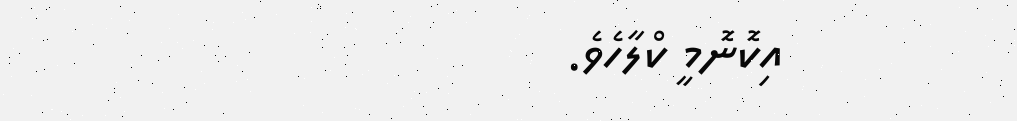އިކޮނޮމީ ކްލާހެވެ.